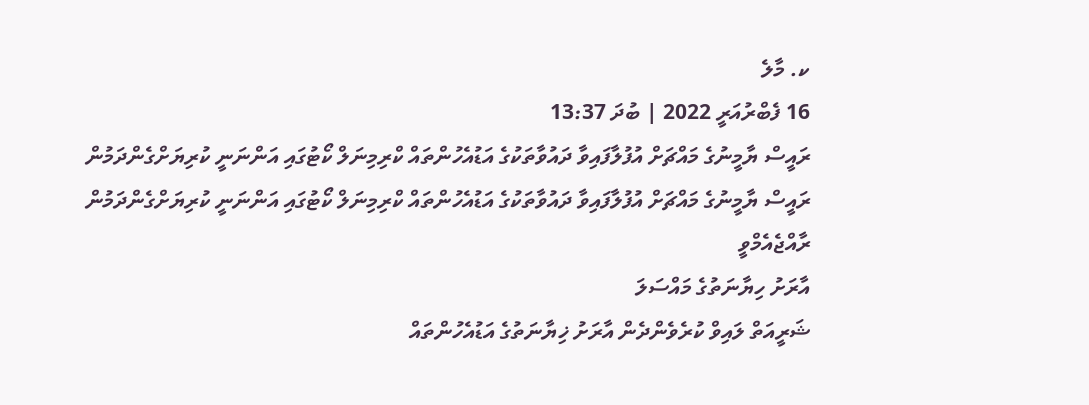ކ. މާލެ
16 ފެބްރުއަރީ 2022 | ބުދަ 13:37
ރައީސް ޔާމީނުގެ މައްޗަށް އުފުލާފައިވާ ދައުވާތަކުގެ އަޑުއެހުންތައް ކްރިމިނަލް ކޯޓުގައި އަންނަނީ ކުރިޔަށްގެންދަމުން
ރައީސް ޔާމީނުގެ މައްޗަށް އުފުލާފައިވާ ދައުވާތަކުގެ އަޑުއެހުންތައް ކްރިމިނަލް ކޯޓުގައި އަންނަނީ ކުރިޔަށްގެންދަމުން
ރާއްޖެއެމްވީ
އާރަށު ހިޔާނަތުގެ މައްސަލަ
ޝަރީއަތް ލައިވް ކުރެވެންދެން އާރަށު ޚިޔާނަތުގެ އަޑުއެހުންތައް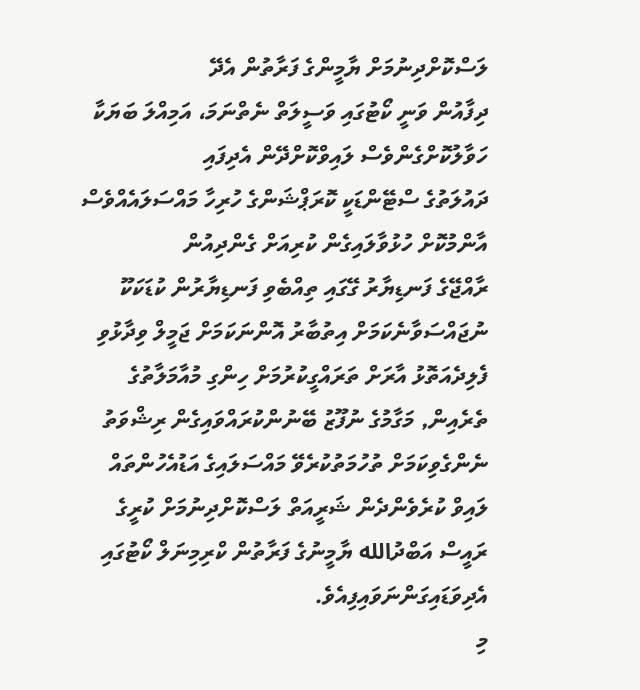ލަސްކޮށްދިނުމަށް ޔާމީންގެ ފަރާތުން އެދޭ
ދިފާއުން ވަނީ ކޯޓުގައި ވަސީލަތް ނެތްނަމަ، އަމިއްލަ ބަޔަކާ ހަވާލުކޮށްގެންވެސް ލައިވްކޮށްދޭން އެދިފައި
ދައުލަތުގެ ސްޓޭންޑަކީ ކޮރަޕްޝަންގެ ހުރިހާ މައްސަލައެއްވެސް އާންމުކޮށް ހުޅުވާލައިގެން ކުރިއަށް ގެންދިއުން
ރާއްޖޭގެ ފަނޑިޔާރު ގޭގައި ތިއްބެވި ފަނޑިޔާރުން ކުޑަކަކޫ ނުޖައްސަވާނެކަމަށް އިތުބާރު އޮންނަކަމަށް ޖަމީލް ވިދާޅުވި
ފެލިދެއަތޮޅު އާރަށް ތަރައްގީކުރުމަށް ހިންގި މުއާމަލާތުގެ ތެރެއިން, މަގާމުގެ ނުފޫޒު ބޭނުންކުރައްވައިގެން ރިޝްވަތު ނެންގެވިކަމަށް ތުހުމަތުކުރެވޭ މައްސަލައިގެ އަޑުއެހުންތައް ލައިވް ކުރެވެންދެން ޝަރީއަތް ލަސްކޮށްދިނުމަށް ކުރީގެ ރައީސް އަބްދުالله ޔާމީނުގެ ފަރާތުން ކްރިމިނަލް ކޯޓުގައި އެދިވަޑައިގަންނަވައިފިއެވެ.
މި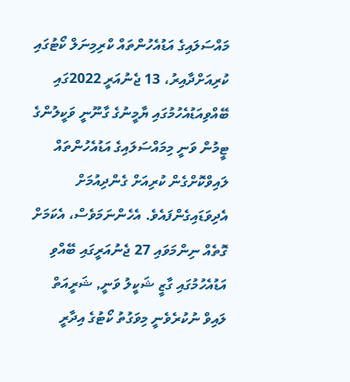މައްސަލައިގެ އަޑުއެހުންތައް ކްރިމިނަލް ކޯޓުގައި ކުރިއަށްދާއިރު، 13 ޖެނުއަރީ 2022ގައި ބޭއްވިއަޑުއެހުމުގައި ޔާމީނުގެ ގާނޫނީ ވަކީލުންގެ ޓީމުން ވަނީ މިމައްސަލައިގެ އަޑުއެހުންތައް ލައިވްކޮށްގެން ކުރިއަށް ގެންދިއުމަށް އެދިވަޑައިގެންފައެވެ. އެހެންނަމަވެސް، އެކަމަށް ގޮތެއް ނިންމަވައި 27 ޖެނުއަރީގައި ބޭއްވި އަޑުއެހުމުގައި ގާޒީ ޝަކީލު ވަނީ, ޝަރީއަތް ލައިވް ނުކުރެވެނީ މިވަގުތު ކޯޓުގެ އިދާރީ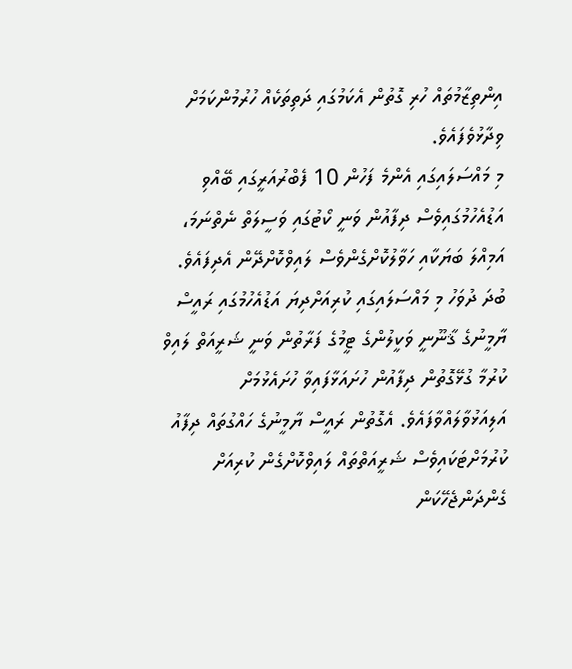އިންތިޒާމުތައް ހުރި ގޮތުން އެކަމުގައި ދަތިތަކެއް ހުރުމުންކަމަށް ވިދާޅުވެފައެވެ.
މި މައްސަލައިގައި އެންމެ ފަހުން 10 ފެބްރުއަރީގައި ބޭއްވި އަޑުއެހުމުގައިވެސް ދިފާއުން ވަނީ ކޯޓުގައި ވަސީލަތް ނެތްނަމަ، އަމިއްލަ ބަޔަކާއި ހަވާލުކޮށްގެންވެސް ލައިވްކޮށްދޭން އެދިފައެވެ.
ބުދަ ދުވަހު މި މައްސަލައިގައި ކުރިއަށްދިޔަ އަޑުއެހުމުގައި ރައީސް ޔާމީނުގެ ޤާނޫނީ ވަކީލުންގެ ޓީމުގެ ފަރާތުން ވަނީ ޝަރީއަތް ލައިވް ކުރުމާ ގުޅޭގޮތުން ދިފާއުން ހުށައަޅާފައިވާ ހުށައެޅުމަށް އަލިއަޅުވާލައްވާފައެވެ. އެގޮތުން ރައީސް ޔާމީނުގެ ހައްގުތައް ދިފާއު ކުރުމަށްޓަކައިވެސް ޝަރީއަތްތައް ލައިވްކޮށްގެން ކުރިއަށް ގެންދަންޖެހޭކަން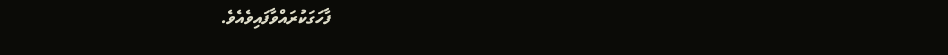ފާހަގަކުރައްވާފައިވެއެވެ.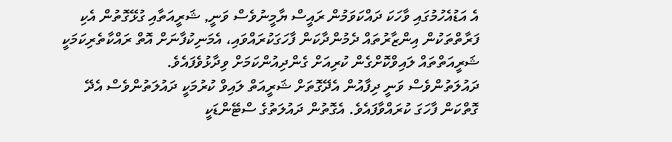އެ އަޑުއެހުމުގައި ވާހަކަ ދައްކަވަމުން ރައީސް ޔާމީނުވެސް ވަނީ, ޝަރީއަތާއި ގުޅޭގޮތުން އެކި ފަރާތްތަކުން އިންޒާރުތައް ދެމުންދާކަން ފާހަގަކުރައްވައި، އެމަނިކުފާނަށް އޮތް ރައްކާތެރިކަމަކީ ޝަރީއަތްތައް ލައިވްކޮށްގެން ކުރިއަށް ގެންދިއުންކަމަށް ވިދާޅުވެފައެވެ.
ދައުލަތުންވެސް ވަނީ ދިފާއުން އެދޭގޮތަށް ޝަރީއަތް ލައިވް ކުރުމަކީ ދައުލަތުންވެސް އެދޭ ގޮތްކަން ފާހަގަ ކުރައްވާފައެވެ. އެގޮތުން ދައުލަތުގެ ސްޓޭންޑަކީ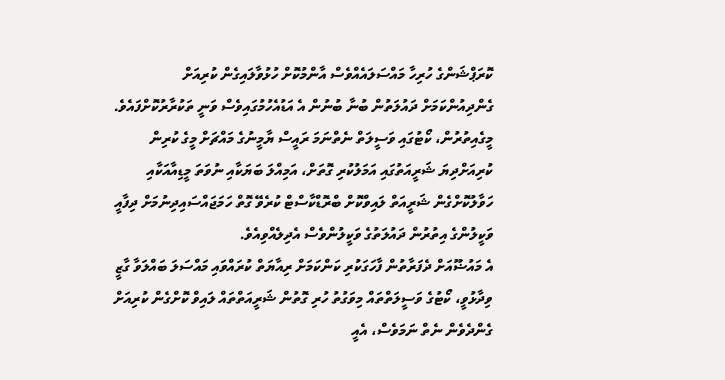ކޮރަޕްޝަންގެ ހުރިހާ މައްސަލައެއްވެސް އާންމުކޮށް ހުޅުވާލައިގެން ކުރިއަށް ގެންދިއުންކަމަށް ދައުލަތުން ބުނާ ބުނުން އެ އަޑުއެހުމުގައިވެސް ވަނީ ތަކުރާރުކޮށްފައެވެ.
މީގެއިތުރުން، ކޯޓުގައި ވަސީލަތް ނެތްނަމަ ރައީސް ޔާމީނުގެ މައްޗަށް މީގެ ކުރިން ކުރިއަށްދިޔަ ޝަރީއަތުގައި އަމަލުކުރި ގޮތަށް، އަމިއްލަ ބަޔަކާއި ނުވަތަ މީޑިއާއަކާއި ހަވާލުކޮށްގެން ޝަރީއަތް ލައިވްކޮށް ބްރޮޑްކާސްޓް ކުރެވޭ ގޮތް ހަމަޖައްސައިދިނުމަށް ދިފާއީ ވަކީލުންގެ އިތުރުން ދައުލަތުގެ ވަކީލުންވެސް އެދިލެއްވިއެވެ.
އެ މައުޟޫއަށް ދެފަރާތުން ފާހަގަކުރި ކަންކަމަށް ރިއާޔަތް ކުރައްވައި މައްސަލަ ބައްލަވާ ގާޒީ ވިދާޅުވީ، ކޯޓުގެ ވަސީލަތްތައް މިވަގުތު ހުރި ގޮތުން ޝަރީއަތްތައް ލައިވް ކޮށްގެން ކުރިއަށް ގެންދެވެން ނެތް ނަމަވެސް، އެއީ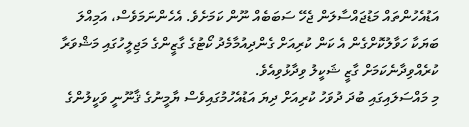އަޑުއެހުންތައް މަޑުޖައްސާލަން ޖެހޭ ސަބަބެއް ނޫން ކަމަށެވެ. އެހެންނަމަވެސް، އަމިއްލަ ބަޔަކާ ހަވާލުކޮށްގެން އެ ކަން ކުރިއަށް ގެންދިއުމާމެދު ކޯޓުގެ ގާޒީންގެ މަޖިލީހުގައި މަޝްވަރާ ކުރެއްވިދާނެކަމަށް ގާޒީ ޝަކީލު ވިދާޅުވިއެވެ.
މި މައްސަލައިގައި ބުދަ ދުވަހު ކުރިއަށް ދިޔަ އަޑުއެހުމުގައިވެސް ޔާމީނުގެ ޤާނޫނީ ވަކީލުންގެ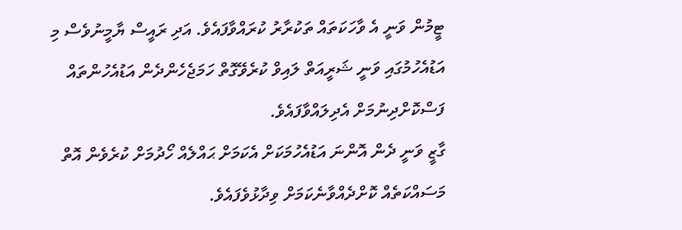ޓީމުން ވަނީ އެ ވާހަކަތައް ތަކުރާރު ކުރައްވާފައެވެ. އަދި ރައީސް ޔާމީނުވެސް މި އަޑުއެހުމުގައި ވަނީ ޝަރީއަތް ލައިވް ކުރެވޭގޮތް ހަމަޖެހެންދެން އަޑުއެހުންތައް ފަސްކޮށްދިނުމަށް އެދިލައްވާފައެވެ.
ގާޒީ ވަނީ ދެން އޮންނަ އަޑުއެހުމަކަށް އެކަމަށް ޙައްލެއް ހޯދުމަށް ކުރެވެން އޮތް މަސައްކަތެއް ކޮށްދެއްވާނެކަމަށް ވިދާޅުވެފައެވެ.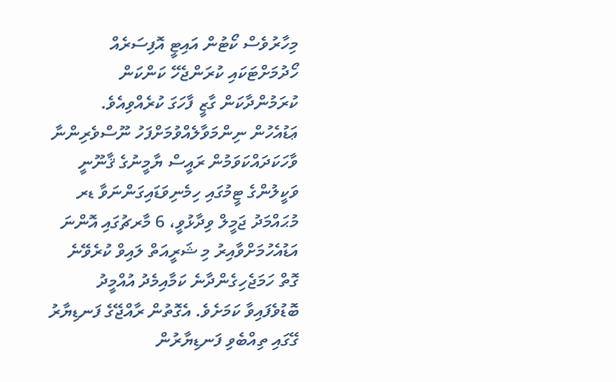މިހާރުވެސް ކޯޓުން އައިޓީ އޮފިސަރެއް ހޯދުމަށްޓަކައި ކުރަންޖެހޭ ކަންކަން ކުރަމުންދާކަން ގާޒީ ފާހަގަ ކުރެއްވިއެވެ.
ޢަޑުއެހުން ނިންމަވާލެއްވުމަށްފަހު ނޫސްވެރިންނާ ވާހަކަދައްކަވަމުން ރައީސް ޔާމީނުގެ ޤާނޫނީ ވަކީލުންގެ ޓީމުގައި ހިމެނިވަޑައިގަންނަވާ ޑރ މުޙައްމަދު ޖަމީލް ވިދާޅުވީ، 6 މާރޗުގައި އޮންނަ އަޑުއެހުމަށްވާއިރު މި ޝަރީއަތް ލައިވް ކުރެވޭނެ ގޮތް ހަމަޖެހިގެންދާނެ ކަމާއިމެދު އުއްމީދު ބޮޑުވެފައިވާ ކަމަށެވެ. އެގޮތުން ރާއްޖޭގެ ފަނޑިޔާރު ގޭގައި ތިއްބެވި ފަނޑިޔާރުން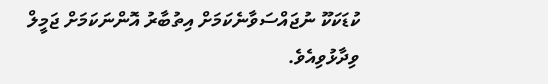ކުޑަކަކޫ ނުޖައްސަވާނެކަމަށް އިތުބާރު އޮންނަކަމަށް ޖަމީލް ވިދާޅުވިއެވެ.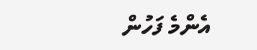އެންމެ ފަހުން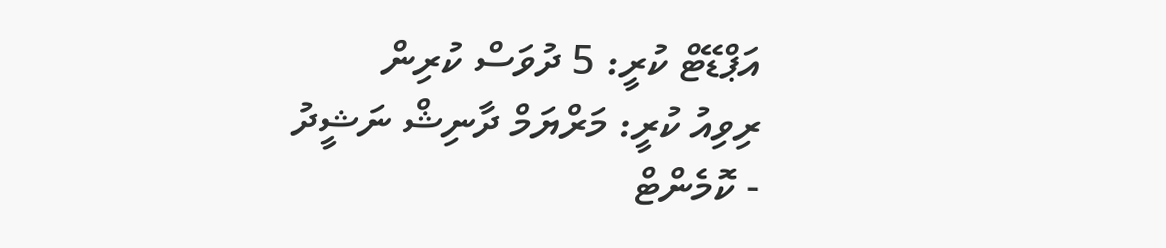އަޕްޑޭޓް ކުރީ: 5 ދުވަސް ކުރިން
ރިވިއު ކުރީ: މަރްޔަމް ދާނިޝް ނަޝީދު
- ކޮމެންޓް